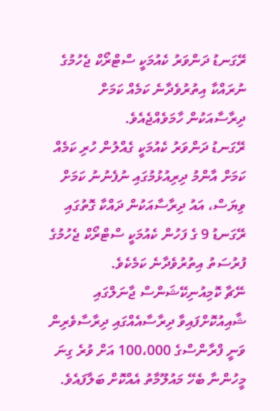ރޭގަނޑު ދަންވަރު ކެއުމަކީ ސްޓްރޯކް ޖެހުމުގެ ނުރައްކާ އިތުރުވެދާނެ ކަމެއް ކަމަށް ދިރާސާއަކުން ހާމަވެއްޖެއެވެ.
ރޭގަނޑު ދަންވަރު ކެއުމަކީ ގެއްލުން ހުރި ކަމެއް ކަމަށް އާންމު ދިރިއުޅުމުގައި ނުފެނުނު ކަމަށް ވިޔަސް، އައު ދިރާސާއަކުން ދައްކާ ގޮތުގައި ރޭގަނޑު 9 ގެ ފަހުން ކެއުމަކީ ސްޓްރޯކް ޖެހުމުގެ ފުރުސަތު އިތުރުވެދާނެ ކަމެކެވެ.
ނޭޗާ ކޮމިއުނިކޭޝަންސް ޖާނަލްގައި ޝާއިއުކޮށްފައިވާ ދިރާސާއެއްގައި ދިރާސާވެރިން ވަނީ ފްރާންސްގެ 100،000 އަށް ވުރެ ގިނަ މީހުންނާ ބެހޭ މައުލޫމާތު އެއްކޮށް ބަލާފައެވެ.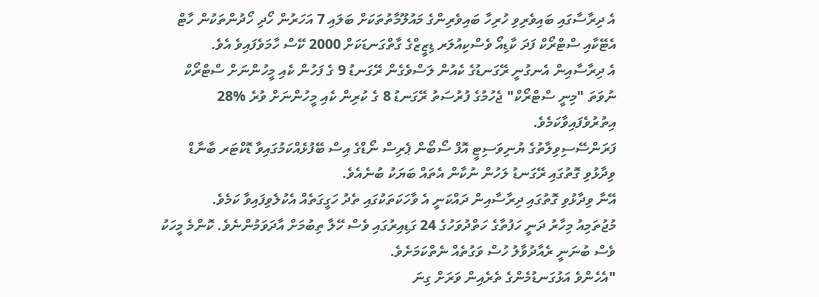އެ ދިރާސާގައި ބައިވެރިވި ހުރިހާ ބައިވެރިންގެ މައުލޫމާތުތަކަށް ބަލައި 7 އަހަރުން ހޯދި ހޯދުންތަކުން ހާޓް އެޓޭކާއި ސްޓްރޯކް ފަދަ ކާޑިއޯ ވެސްކިއުލަރ ޑިޒީޒްގެ ގާތްގަނޑަކަށް 2000 ކޭސް ހާމަވެފައިވެ އެވެ.
އެ ދިރާސާއިން އެނގުނީ ރޭގަނޑުގެ ކެއުން ލަސްވެގެން ރޭގަނޑު 9 ގެ ފަހުން ކެއި މީހުންނަށް ސްޓްރޯކް ނުވަތަ "މިނީ ސްޓްރޯކް" ޖެހުމުގެ ފުރުސަތު ރޭގަނޑު 8 ގެ ކުރިން ކެއި މީހުންނަށް ވުރެ %28 އިތުރުވެފައިވާކަމެވެ.
ފަރަންސޭސިވިލާތުގެ ޔުނިވަސިޓީ އޮފް ސޯބޯން ޕެރިސް ނޯޑްގެ އިސް ބޭފުޅެއްކަމުގައިވާ ޑޮކްޓަރ ބާނާޑް ވިދާޅުވި ގޮތުގައި ރޭގަނޑު ލަހުން ނުކާން އެތައް ބަޔަކު ބުނެއެވެ.
އޭނާ ވިދާޅުވި ގޮތުގައި ދިރާސާއިން ދައްކަނީ އެ ވާހަކަތަކުގައި ތެދު ހަގީގަތެއް އެކުލެވިފައިވާ ކަމެވެ.
މުޖުތަމިއު މިހާރު ދަނީ ހަފުތާގެ ހަތްދުވަހުގެ 24 ގަޑިއިރުގައި ވެސް ހޭލާ ތިބުމަށް އާދަވަމުންނެވެ. ކޮންމެ މީހަކު ވެސް ބުނަނީ ރެއާދުވާލު ހުސް ވަގުތެއް ނެތްކަމަށެވެ.
"އެހެންވެ އަޅުގަނޑުމެންގެ ތެރެއިން ވަރަށް ގިނަ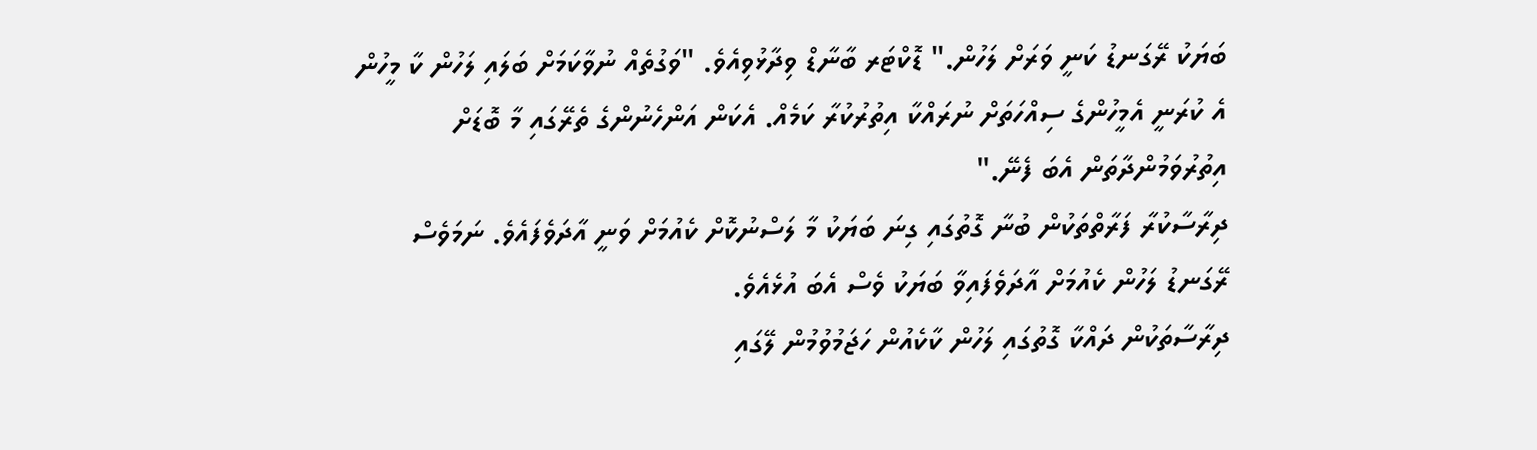ބަޔަކު ރޭގަނޑު ކަނީ ވަރަށް ލަހުން." ޑޮކްޓަރ ބާނާޑް ވިދާޅުވިއެވެ. "ވަގުތެއް ނުވާކަމަށް ބަލައި ލަހުން ކާ މީހުން އެ ކުރަނީ އެމީހުންގެ ސިއްހަތަށް ނުރައްކާ އިތުރުކުރާ ކަމެއް. އެކަން އަންހެނުންގެ ތެރޭގައި މާ ބޮޑަށް އިތުރުވަމުންދާތަން އެބަ ފެނޭ."
ދިރާސާކުރާ ފަރާތްތަކުން ބުނާ ގޮތުގައި ގިނަ ބަޔަކު މާ ލަސްނުކޮށް ކެއުމަށް ވަނީ އާދަވެފައެވެ. ނަމަވެސް ރޭގަނޑު ލަހުން ކެއުމަށް އާދަވެފައިވާ ބަޔަކު ވެސް އެބަ އުޅެއެވެ.
ދިރާސާތަކުން ދައްކާ ގޮތުގައި ލަހުން ކާކެއުން ހަޖަމުވުމުން ލޭގައި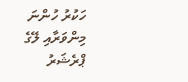ހަކުރު ހުންނަ މިންވަރާއި ލޭގެ ޕްރެޝަރު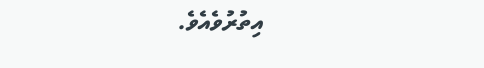އިތުރުވެއެވެ.